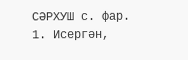СӘРХУШ с. фар. 1. Исергән,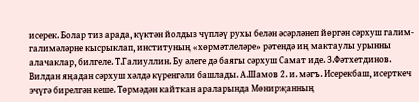исерек. Болар тиз арада, күктән йолдыз чүпләү рухы белән әсәрләнеп йөргән сәрхуш галим-галимәләрне кысрыклап, институның «хөрмәтлеләре» рәтендә иң мактаулы урынны алачаклар, билгеле. Т.Галиуллин. Бу әлеге дә баягы сәрхуш Самат иде. З.Фәтхетдинов. Вилдан яңадан сәрхуш хәлдә күренгәли башлады. А.Шамов 2. и. мәгъ. Исерекбаш, исерткеч эчүгә бирелгән кеше. Төрмәдән кайткан араларында Мөнирҗанның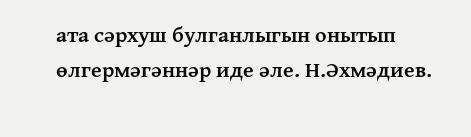ата сәрхуш булганлыгын онытып өлгермәгәннәр иде әле. Н.Әхмәдиев.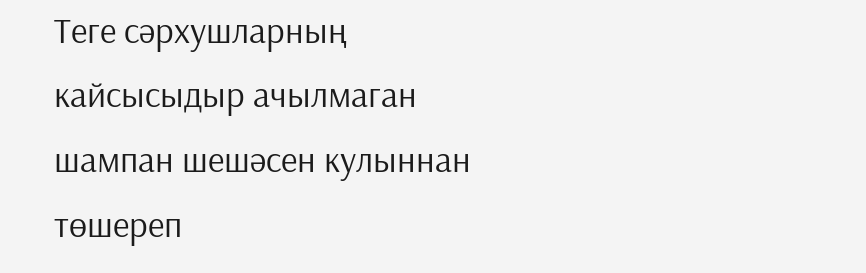Теге сәрхушларның кайсысыдыр ачылмаган шампан шешәсен кулыннан төшереп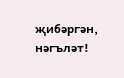җибәргән, нәгъләт!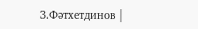З.Фәтхетдинов |